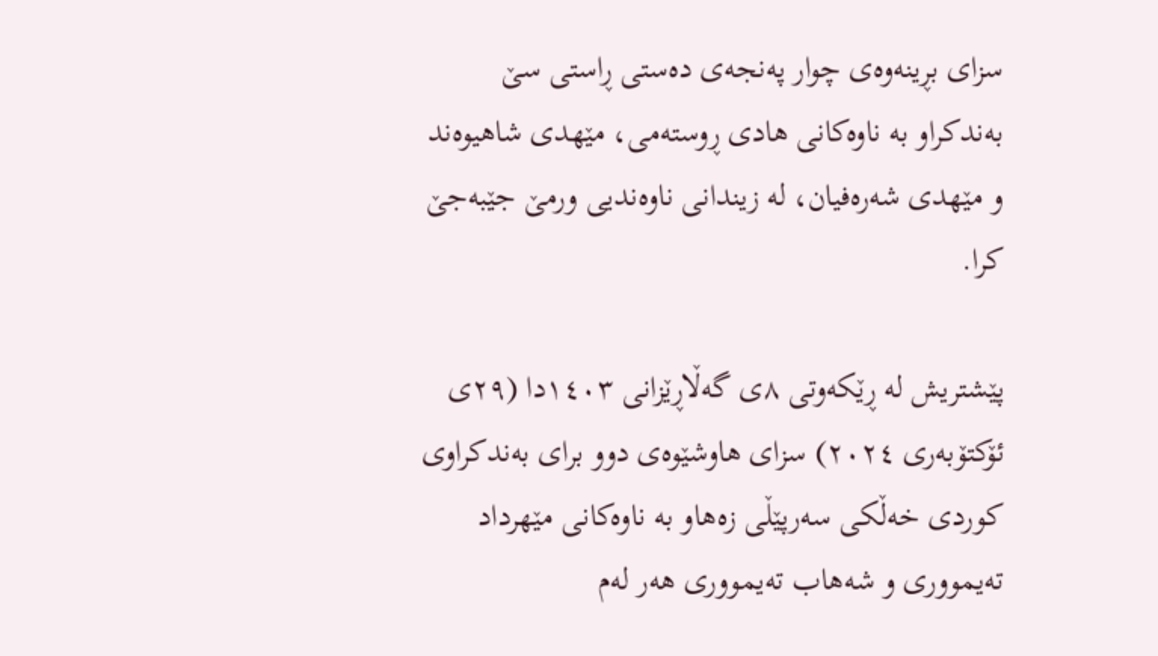سزای بڕینەوەی چوار پەنجەی دەستی ڕاستی سێ بەندکراو بە ناوەکانی هادی ڕوستەمی، مێهدی شاهیوەند و مێهدی شەرەفیان، لە زیندانی ناوەندیی ورمێ جێبەجێ کرا.

پێشتریش لە ڕێکەوتی ٨ی گەڵاڕێزانی ١٤٠٣دا (٢٩ی ئۆکتۆبەری ٢٠٢٤) سزای هاوشێوەی دوو برای بەندکراوی کوردی خەڵکی سەرپێڵی زەهاو بە ناوەکانی مێهرداد تەیمووری و شەهاب تەیمووری هەر لەم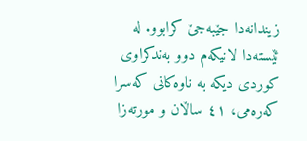زیندانەدا جێبەجێ کرابوو. لە ئێستەدا لانیکەم دوو بەندکراوی کوردی دیکە بە ناوەکانی کەسرا کەرەمی، ٤١ ساڵان و مورتەزا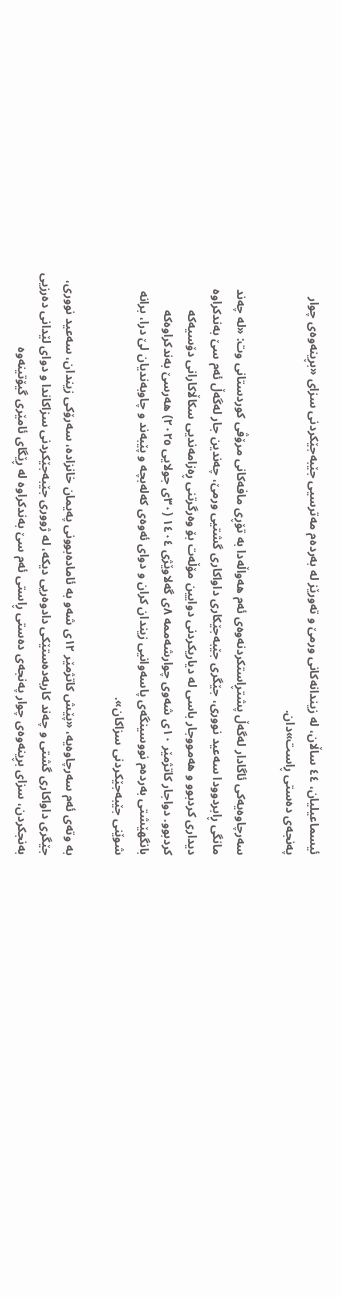ئیسماعیلیان، ٤٤ ساڵان، لە زیندانەکانی ورمێ و تەورێز لە بەردەم مەترسیی جێبەجێکردنی سزای «بڕینەوەی چوار پەنجەی دەستی ڕاست»دان.

سەرچاوەیەکی ئاگادار لەگەڵ پشتڕاستکردنەوەی ئەم هەواڵەدا بە تۆڕی مافەکانی مرۆڤی کوردستانی وت: «لە چەند مانگی ڕابردوودا سەعید نووری، جێگری جێبەجێکاری داواکاری گشتیی ورمێ، چەندین جار لەگەڵ ئەم سێ بەندکراوە دیداری کردبوو و هەمووجار باسی لە دیاریکردنی دوایین مۆڵەت بۆ وەرگرتنی ڕەزامەندیی سکاڵاکارانی دۆسیەکە کردبوو. دواجار کاتژمێر ١٠ی شەوی چوارشەممە ٨ی گەلاوێژی ١٤٠٤ (٣٠ی جولایی ٢٠٢٥) هەرسێ بەندکراوەکە بانگهێشتی بەردەم نووسینگەی پاسەوانیی زیندان کران و دوای ئەوەی کەلەبچە و پێبەند و چاوبەندیان لێ درا، برانە شوێنی جێبەجێکردنی سزاکان».

بە وتەی ئەم سەرچاوەیە، «پێش کاتژمێر ١٢ی شەو بە ئامادەبوونی پەیمان خانزادە، سەرۆکی زیندان، سەعید نووری، جێگری داواکاری گشتی و چەند کاربەدەستێکی دادوەریی دیکە، لە ژووری جێبەجێکردنی سزاکاندا و دوای لێدانی دەرزیی بەنجکردن، سزای بڕینەوەی چوار پەنجەی دەستی ڕاستی ئەم سێ بەندکراوە لە ڕێگای ئامێری گیۆتینەوە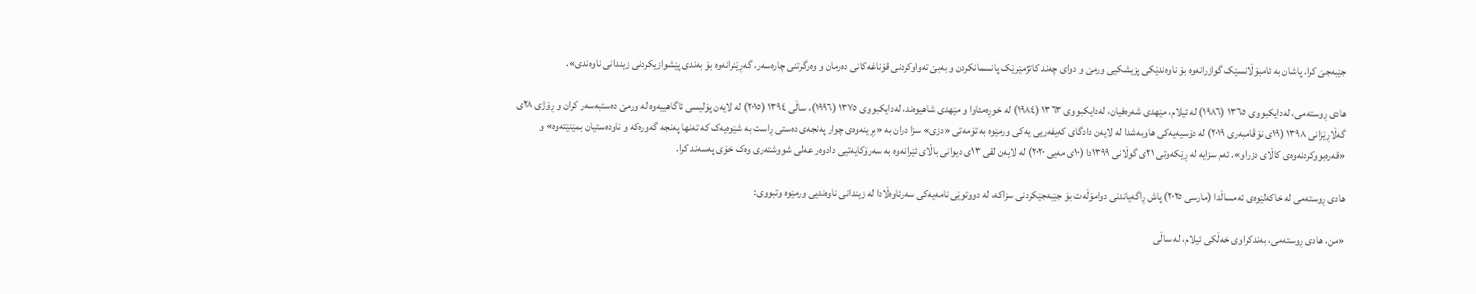جێبەجێ کرا. پاشان بە ئامبۆڵانسێک گوازرانەوە بۆ ناوەندێکی پزیشکیی ورمێ و دوای چەند کاتژمێرێک پانسمانکردن و بەبێ تەواوکردنی قۆناغەکانی دەرمان و وەرگرتنی چارەسەر، گەڕێنرانەوە بۆ بەندی پێشوازیکردنی زیندانی ناوەندی».

هادی ڕوستەمی، لەدایکبووی ١٣٦٥ (١٩٨٦) لە ئیلام، مێهدی شەرەفیان، لەدایکبووی ١٣٦٣ (١٩٨٤) لە خوڕەمئاوا و مێهدی شاهیوەند، لەدایکبووی ١٣٧٥ (١٩٩٦)، ساڵی ١٣٩٤ (٢٠١٥) لە لایەن پۆلیسی ئاگاهییەوە لە ورمێ دەستبەسەر کران و ڕۆژی ٢٨ی گەڵاڕێزانی ١٣٩٨ (١٩ی نۆڤامبەری ٢٠١٩) لە دۆسیەیەکی هاوبەشدا لە لایەن دادگای کەیفەریی یەکی ورمێوە بە تۆمەتی «دزی» سزا دران بە «بڕینەوەی چوار پەنجەی دەستی ڕاست بە شێوەیەک کە تەنها پەنجە گەورەکە و ناودەستیان بمێنێتەوە» و «قەرەبووکردنەوەی کاڵای دزراو». ئەم سزایە لە ڕێکەوتی ٢١ی گوڵانی ١٣٩٩دا (١٠ی مەیی ٢٠٢٠) لە لایەن لقی ١٣ی دیوانی باڵای ئێرانەوە بە سەرۆکایەتیی دادوەر عەلی شووشتەری وەک خۆی پەسەند کرا.

هادی ڕوستەمی لە خاکەلێوەی ئەمساڵدا (مارسی ٢٠٢٥) پاش ڕاگەیاندنی دوامۆڵەت بۆ جێبەجێکردنی سزاکە، لە دووتوێی نامەیەکی سەرئاوەڵادا لە زیندانی ناوەندیی ورمێوە وتبووی:

«من، هادی ڕوستەمی، بەندکراوی خەڵکی ئیلام، لە ساڵی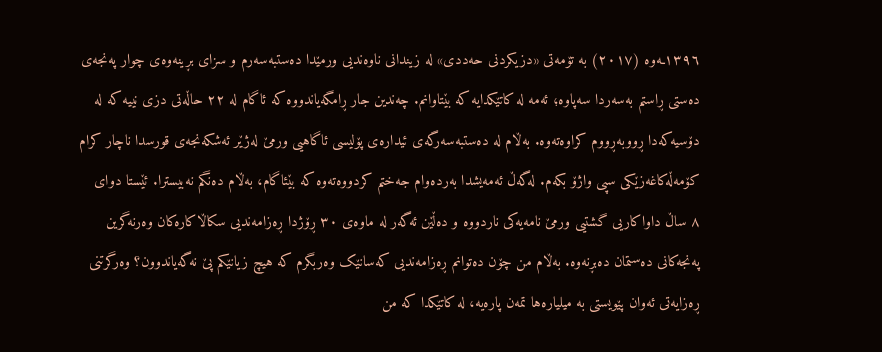١٣٩٦ـەوە (٢٠١٧) بە تۆمەتی «دزیکردنی حەددی» لە زیندانی ناوەندیی ورمێدا دەستبەسەرم و سزای بڕینەوەی چوار پەنجەی دەستی ڕاستم بەسەردا سەپاوە؛ ئەمە لە کاتێکدایە کە بێتاوانم. چەندین جار ڕامگەیاندووە کە ئاگام لە ٢٢ حاڵەتی دزی نییە کە لە دۆسیەکەدا ڕووبەڕووم کراوەتەوە. بەڵام لە دەستبەسەرگەی ئیدارەی پۆلیسی ئاگاهیی ورمێ لەژێر ئەشکەنجەی قورسدا ناچار کرام کۆمەڵەکاغەزێکی سپی واژۆ بکەم. لەگەڵ ئەمەیشدا بەردەوام جەختم کردووەتەوە کە بێئاگام، بەڵام دەنگم نەبیسترا. ئێستا دوای ٨ ساڵ داواکاریی گشتیی ورمێ نامەیەکی ناردووە و دەڵێن ئەگەر لە ماوەی ٣٠ ڕۆژدا ڕەزامەندیی سکاڵاکارەکان وەرنەگرین پەنجەکانی دەستمان دەبڕنەوە. بەڵام من چۆن دەتوانم ڕەزامەندیی کەسانێک وەربگرم کە هیچ زیانێکم پێ نەگەیاندوون؟ وەرگرتنی ڕەزایەتی ئەوان پێویستی بە میلیارەها تمەن پارەیە، لە کاتێکدا کە من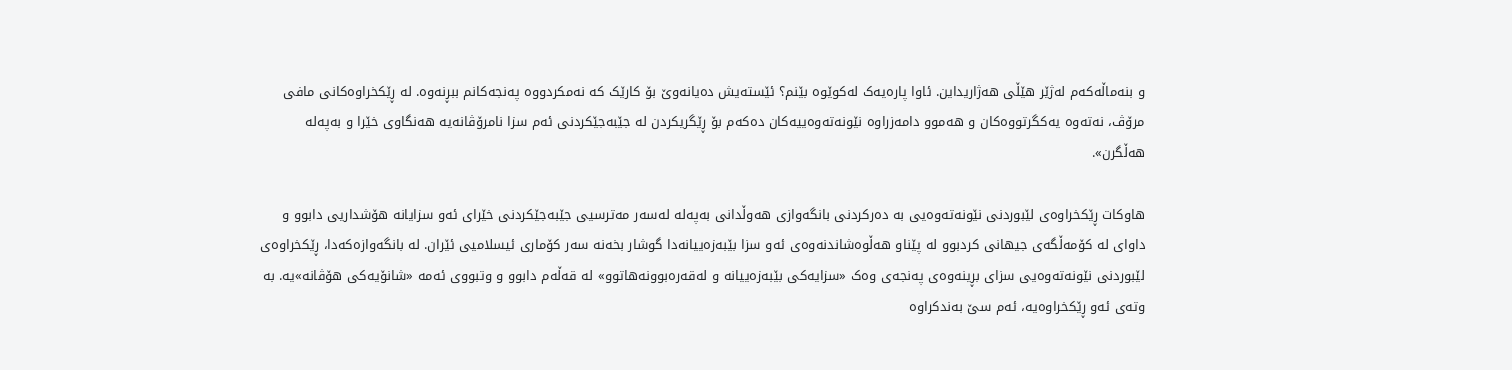و بنەماڵەکەم لەژێر هێڵی هەژاریداین. ئاوا پارەیەک لەکوێوە بێنم؟ ئێستەیش دەیانەوێ بۆ کارێک کە نەمکردووە پەنجەکانم ببڕنەوە. لە ڕێکخراوەکانی مافی مرۆڤ، نەتەوە یەکگرتووەکان و هەموو دامەزراوە نێونەتەوەییەکان دەکەم بۆ ڕێگریکردن لە جێبەجێکردنی ئەم سزا نامرۆڤانەیە هەنگاوی خێرا و بەپەلە هەڵگرن».

هاوکات ڕێکخراوەی لێبوردنی نێونەتەوەیی بە دەرکردنی بانگەوازی هەوڵدانی بەپەلە لەسەر مەترسیی جێبەجێکردنی خێرای ئەو سزایانە هۆشداریی دابوو و داوای لە کۆمەڵگەی جیهانی کردبوو لە پێناو هەڵوەشاندنەوەی ئەو سزا بێبەزەییانەدا گوشار بخەنە سەر کۆماری ئیسلامیی ئێران. لە بانگەوازەکەدا، ڕێکخراوەی لێبوردنی نێونەتەوەیی سزای بڕینەوەی پەنجەی وەک «سزایەکی بێبەزەییانە و لەقەرەبوونەهاتوو» لە قەڵەم دابوو و وتبووی ئەمە «شانۆیەکی هۆڤانە»یە. بە وتەی ئەو ڕێکخراوەیە، ئەم سێ بەندکراوە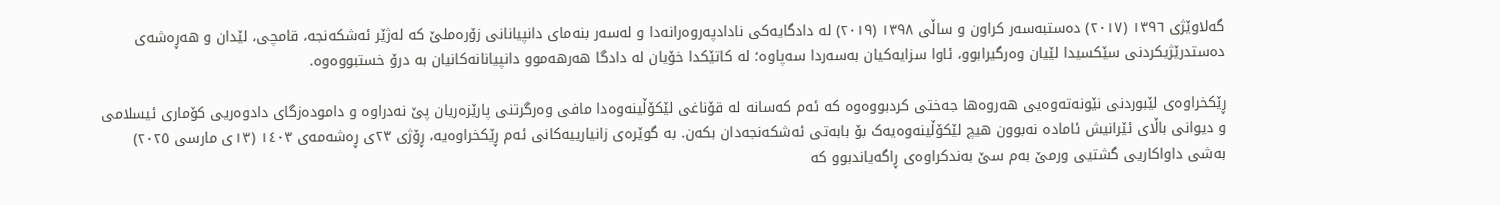گەلاوێژی ١٣٩٦ (٢٠١٧) دەستبەسەر کراون و ساڵی ١٣٩٨ (٢٠١٩) لە دادگایەکی نادادپەروەرانەدا و لەسەر بنەمای دانپیانانی زۆرەملێ کە لەژێر ئەشکەنجە، قامچی، لێدان و هەڕەشەی دەستدرێژیکردنی سێکسیدا لێیان وەرگیرابوو، ئاوا سزایەکیان بەسەردا سەپاوە؛ لە کاتێکدا خۆیان لە دادگا هەرهەموو دانپیانانەکانیان بە درۆ خستبووەوە.

ڕێکخراوەی لێبوردنی نێونەتەوەیی هەروەها جەختی کردبووەوە کە ئەم کەسانە لە قۆناغی لێکۆڵینەوەدا مافی وەرگرتنی پارێزەریان پێ نەدراوە و دامودەزگای دادوەریی کۆماری ئیسلامی و دیوانی باڵای ئێرانیش ئامادە نەبوون هیچ لێکۆڵینەوەیەک بۆ بابەتی ئەشکەنجەدان بکەن. بە گوێرەی زانیارییەکانی ئەم ڕێکخراوەیە، ڕۆژی ٢٣ی ڕەشەمەی ١٤٠٣ (١٣ی مارسی ٢٠٢٥) بەشی داواکاریی گشتیی ورمێ بەم سێ بەندکراوەی ڕاگەیاندبوو کە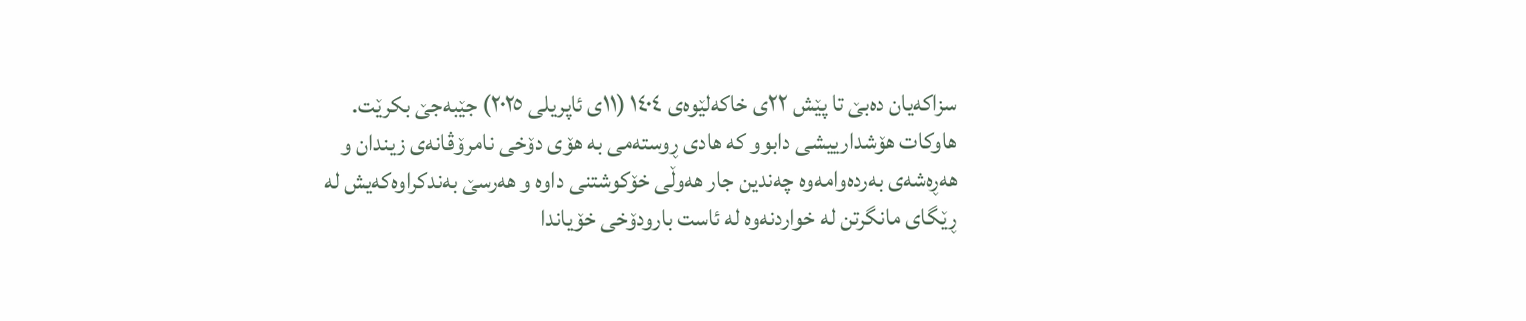سزاکەیان دەبێ تا پێش ٢٢ی خاکەلێوەی ١٤٠٤ (١١ی ئاپریلی ٢٠٢٥) جێبەجێ بکرێت. هاوکات هۆشدارییشی دابوو کە هادی ڕوستەمی بە هۆی دۆخی نامرۆڤانەی زیندان و هەڕەشەی بەردەوامەوە چەندین جار هەوڵی خۆکوشتنی داوە و هەرسێ بەندکراوەکەیش لە ڕێگای مانگرتن لە خواردنەوە لە ئاست بارودۆخی خۆیاندا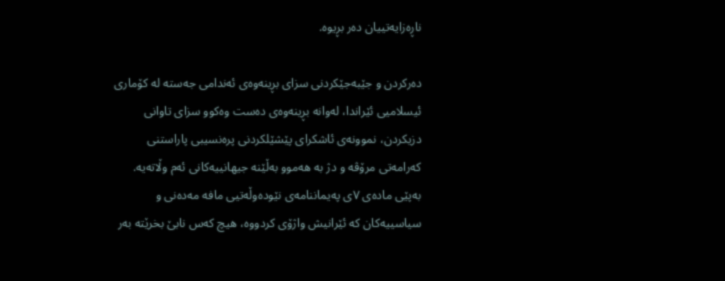ناڕەزایەتییان دەر بڕیوە.

دەرکردن و جێبەجێکردنی سزای بڕینەوەی ئەندامی جەستە لە کۆماری ئیسلامیی ئێراندا، لەوانە بڕینەوەی دەست وەکوو سزای تاوانی دزیکردن، نموونەی ئاشکرای پێشێلکردنی پرەنسیبی پاراستنی کەرامەتی مرۆڤە و دژ بە هەموو بەڵێنە جیهانییەکانی ئەم وڵاتەیە. بەپێی مادەی ٧ی پەیماننامەی نێودەوڵەتیی مافە مەدەنی و سیاسییەکان کە ئێرانیش واژۆی کردووە، هیچ کەس نابێ بخرێتە بەر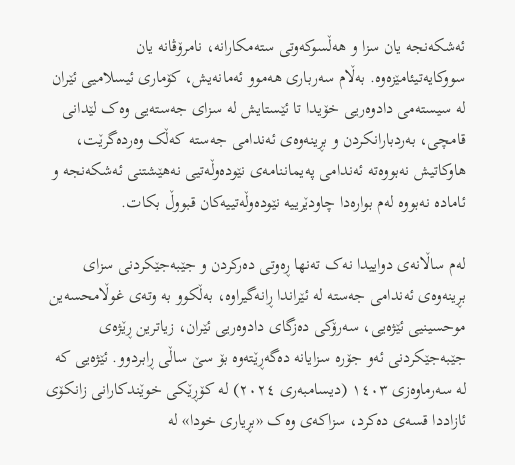ئەشکەنجە یان سزا و هەڵسوکەوتی ستەمکارانە، نامرۆڤانە یان سووکایەتیئامێزەوە. بەڵام سەرباری هەموو ئەمانەیش، کۆماری ئیسلامیی ئێران لە سیستەمی دادوەریی خۆیدا تا ئێستایش لە سزای جەستەیی وەک لێدانی قامچی، بەردبارانکردن و بڕینەوەی ئەندامی جەستە کەڵک وەردەگرێت، هاوکاتیش نەبووەتە ئەندامی پەیماننامەی نێودەوڵەتیی نەهێشتنی ئەشکەنجە و ئامادە نەبووە لەم بوارەدا چاودێرییە نێودەوڵەتییەکان قبووڵ بکات.

لەم ساڵانەی دواییدا نەک تەنها ڕەوتی دەرکردن و جێبەجێکردنی سزای بڕینەوەی ئەندامی جەستە لە ئێراندا ڕانەگیراوە، بەڵکوو بە وتەی غوڵامحسەین موحسینیی ئێژەیی، سەرۆکی دەزگای دادوەریی ئێران، زیاترین ڕێژەی جێبەجێکردنی ئەو جۆرە سزایانە دەگەڕێتەوە بۆ سێ ساڵی ڕابردوو. ئێژەیی کە لە سەرماوەزی ١٤٠٣ (دیسامبەری ٢٠٢٤) لە کۆڕێکی خوێندکارانی زانکۆی ئازاددا قسەی دەکرد، سزاکەی وەک «بڕیاری خودا» لە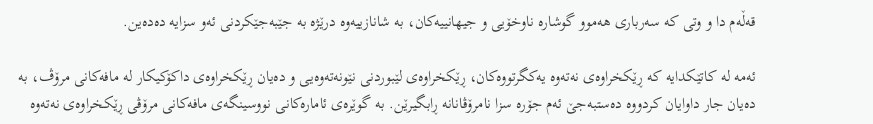قەڵەم دا و وتی کە سەرباری هەموو گوشارە ناوخۆیی و جیهانییەکان، بە شانازییەوە درێژە بە جێبەجێکردنی ئەو سزایە دەدەین.

ئەمە لە کاتێکدایە کە ڕێکخراوەی نەتەوە یەکگرتووەکان، ڕێکخراوەی لێبوردنی نێونەتەوەیی و دەیان ڕێکخراوەی داکۆکیکار لە مافەکانی مرۆڤ، بە دەیان جار داوایان کردووە دەستبەجێ ئەم جۆرە سزا نامرۆڤانانە ڕابگیرێن. بە گوێرەی ئامارەکانی نووسینگەی مافەکانی مرۆڤی ڕێکخراوەی نەتەوە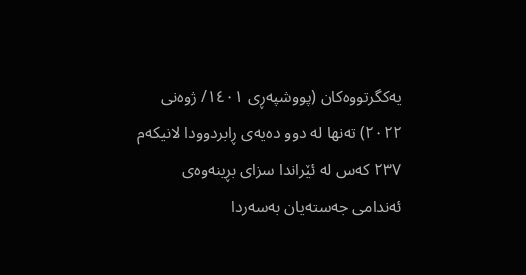یەکگرتووەکان (پووشپەڕی ١٤٠١/ ژوەنی ٢٠٢٢) تەنها لە دوو دەیەی ڕابردوودا لانیکەم ٢٣٧ کەس لە ئێراندا سزای بڕینەوەی ئەندامی جەستەیان بەسەردا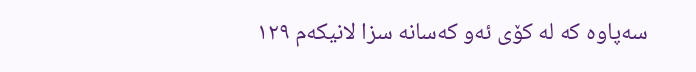سەپاوە کە لە کۆی ئەو کەسانە سزا لانیکەم ١٢٩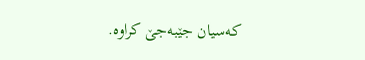کەسیان جێبەجێ کراوە.